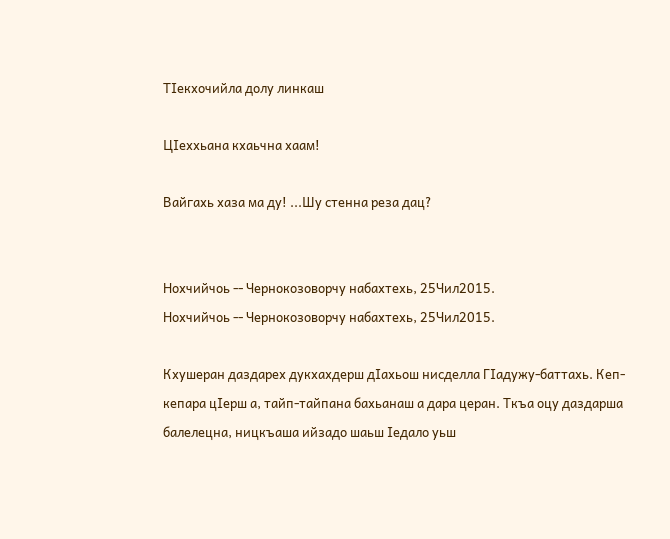ТIекхочийла долу линкаш

ЦIеххьана кхаьчна хаам!

Вайгахь хаза ма ду! ...Шу стенна реза дац?


Нохчийчоь -- Чернокозоворчу набахтехь, 25Чил2015.
Нохчийчоь -- Чернокозоворчу набахтехь, 25Чил2015.

Кхушеран даздарех дукхахдерш дIахьош нисделла ГIадужу-баттахь. Кеп-кепара цIерш а, тайп-тайпана бахьанаш а дара церан. Ткъа оцу даздарша балелецна, ницкъаша ийзадо шаьш Iедало уьш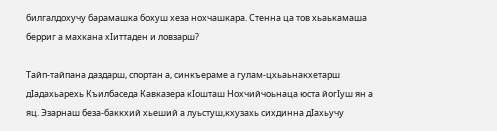билгалдохучу барамашка бохуш хеза нохчашкара. Стенна ца тов хьаькамаша берриг а махкана хIиттаден и ловзарш?

Тайп-тайпана даздарш, спортан а, синкъераме а гулам-цхьаьнакхетарш дIадахьарехь Къилбаседа Кавказера кIошташ Нохчийчоьнаца юста йогIуш ян а яц. Эзарнаш беза-баккхий хьеший а луьстуш,кхузахь сихдинна дIахьучу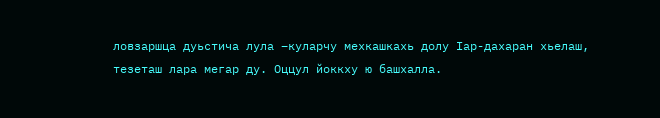ловзаршца дуьстича лула –куларчу мехкашкахь долу Iар-дахаран хьелаш, тезеташ лара мегар ду. Оццул йоккху ю башхалла.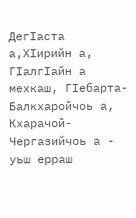ДегIаста а,ХIирийн а, ГIалгIайн а мехкаш, ГIебарта-Балкхаройчоь а, Кхарачой-Чергазийчоь а - уьш ерраш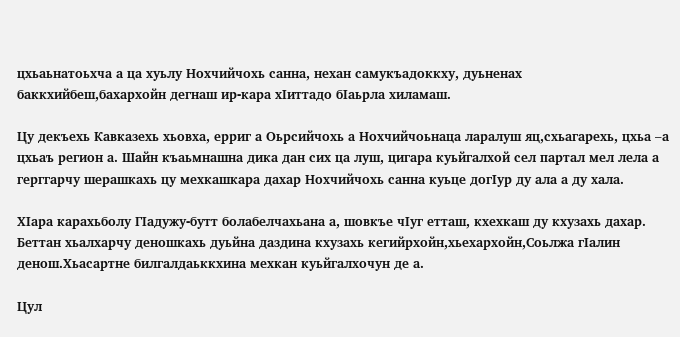цхьаьнатоьхча а ца хуьлу Нохчийчохь санна, нехан самукъадоккху, дуьненах баккхийбеш,бахархойн дегнаш ир-кара хIиттадо бIаьрла хиламаш.

Цу декъехь Кавказехь хьовха, ерриг а Оьрсийчохь а Нохчийчоьнаца ларалуш яц,схьагарехь, цхьа –а цхьаъ регион а. Шайн къаьмнашна дика дан сих ца луш, цигара куьйгалхой сел партал мел лела а герггарчу шерашкахь цу мехкашкара дахар Нохчийчохь санна куьце догIур ду ала а ду хала.

ХIара карахьболу ГIадужу-бутт болабелчахьана а, шовкъе чIуг етташ, кхехкаш ду кхузахь дахар. Беттан хьалхарчу деношкахь дуьйна даздина кхузахь кегийрхойн,хьехархойн,Соьлжа гIалин денош.Хьасартне билгалдаьккхина мехкан куьйгалхочун де а.

Цул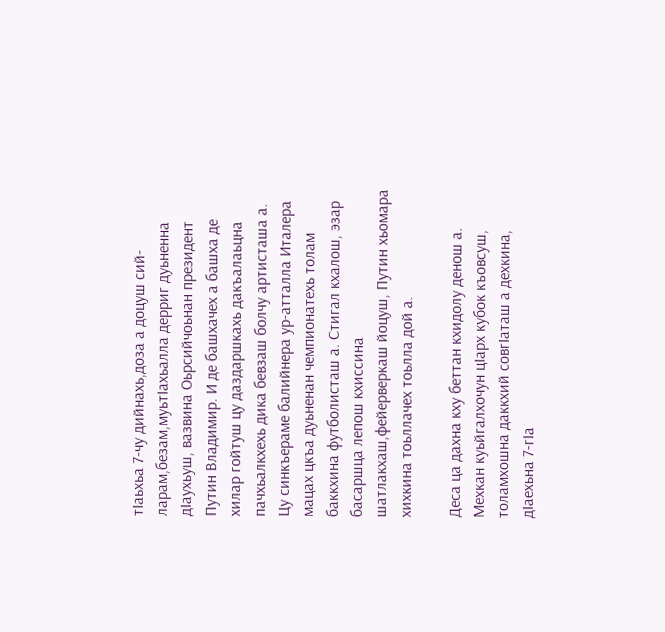тIаьхьа 7-чу дийнахь,доза а доцуш сий-ларам,безам,муьтIахьалла дерриг дуьненна дIаухьуш, вазвина Оьрсийчоьнан президент Путин Владимир. И де башхачех а башха де хилар гойтуш цу даздаршкахь дакъалаьцна пачхьалкхехь дика бевзаш болчу артисташа а. Цу синкъераме балийнера ур-атталла Италера мацах цкъа дуьненан чемпионатехь толам баккхина футболисташ а. Стигал кхалош, эзар басаршца лепош кхиссина шатлакхаш,фейерверкаш йоцуш, Путин хьомара хихкина тоьллачех тоьлла дой а.

Деса ца дахна кху беттан кхидолу денош а. Мехкан куьйгалхочун цIарх кубок къовсуш, толамхошна даккхий совгIаташ а дехкина, дIаехьна 7-гIа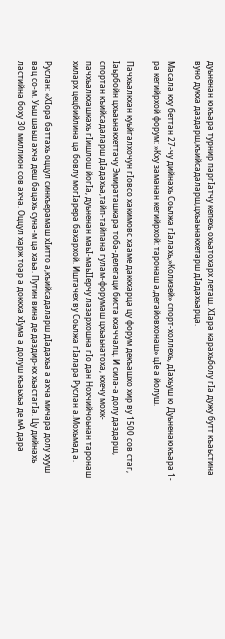дуьненан юкъара турнир паргIатчу кепехь охьатохарх леташ. ХIара карахьболу гIа дужу бутт къаьстина вуно дукха даздарш,къийсадаларш,цхьаьнакхетарш дIадахьарца.

Масала кху беттан 27-чу дийнахь Соьлжа гIалахь,»Колизей» спорт-холлехь, дIахьуш ю Дуьненаюкъара 1-ра кегийрхой форум: »Кху заманан кегийрхой: таронаш а,дегайовхонаш» цIе а йолуш.

Пачхьалкхан куьйгалхочун гIовсо хакимовс хааме даккхарца цу форум декъашхо хир ву 1500 сов стаг, Iаьрбойн цхьаьнакхеттачу Эмираташкара тоба-делегаци биста кхаччалц. И сила-а долу даздарш, спортан къийсадаларш дIадахьа,тайп-тайпана гулам-форумаш цхьаьнатоха, кхечу мохк-пачхьалкхашкахь гIишлош йогIа, дуьненан маьI-маьIIерчу лазархошна гIо дан Нохчийчоьнан таронаш хиларх цецбийлина ца бовлу могIарера бахархой. Иштачех ву Соьлжа гIалара Руслан а.Мохьмад а.

Руслан: «ХIора баттахь оццул синкъерамаш хIитто а,къийсадаларш дIадахьа а ахча мичара долу хууш вац со-м. Уьш шаьш ахча деш бацахь суна-м ца хаьа. Путин вина де даздир-кх хьастагIа. Цу дийнахь ластийна боху 30 миллион сов ахча. Оццул харж тоар а доккха хIума а долуш къаьхьа де мА дара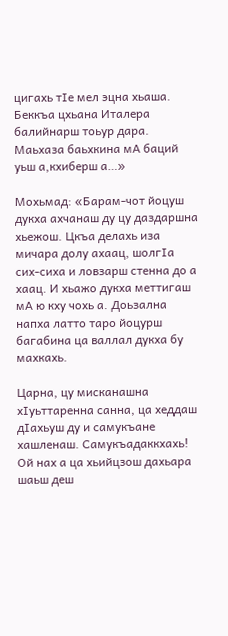цигахь тIе мел эцна хьаша. Беккъа цхьана Италера балийнарш тоьур дара. Маьхаза баьхкина мА баций уьш а,кхиберш а…»

Мохьмад: «Барам-чот йоцуш дукха ахчанаш ду цу даздаршна хьежош. Цкъа делахь иза мичара долу ахаац, шолгIа сих-сиха и ловзарш стенна до а хаац. И хьажо дукха меттигаш мА ю кху чохь а. Доьзална напха латто таро йоцурш багабина ца валлал дукха бу махкахь.

Царна, цу мисканашна хIуьттаренна санна, ца хеддаш дIахьуш ду и самукъане хашленаш. Самукъадаккхахь! Ой нах а ца хьийцзош дахьара шаьш деш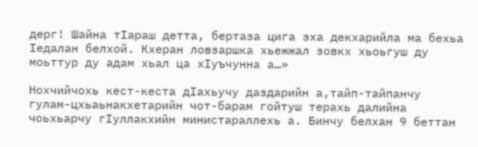дерг! Шайна тIараш детта, бертаза цига эха декхарийла ма бехьа Iедалан белхой. Кхеран ловзаршка хьежжал зовкх хьоьгуш ду моьттур ду адам хьал ца хIуъчунна а…»

Нохчийчохь кест-кеста дIахьучу даздарийн а,тайп-тайпанчу гулам-цхьаьнакхетарийн чот-барам гойтуш терахь далийна чоьхьарчу гIуллакхийн министараллехь а. Бинчу белхан 9 беттан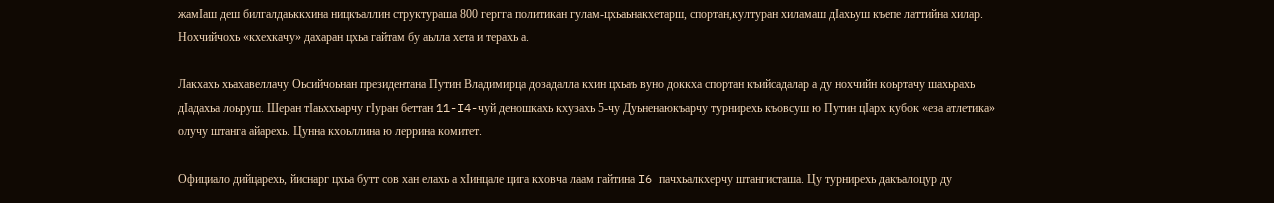жамIаш деш билгалдаьккхина ницкъаллин структураша 800 гергга политикан гулам-цхьаьнакхетарш, спортан,културан хиламаш дIахьуш къепе латтийна хилар. Нохчийчохь «кхехкачу» дахаран цхьа гайтам бу аьлла хета и терахь а.

Лакхахь хьахавеллачу Оьсийчоьнан президентана Путин Владимирца дозадалла кхин цхьаъ вуно доккха спортан къийсадалар а ду нохчийн коьртачу шахьрахь дIадахьа лоьруш. Шеран тIаьххьарчу гIуран беттан 11-I4-чуй деношкахь кхузахь 5-чу Дуьненаюкъарчу турнирехь къовсуш ю Путин цIарх кубок «еза атлетика» олучу штанга айарехь. Цунна кхоьллина ю леррина комитет.

Официало дийцарехь, йиснарг цхьа бутт сов хан елахь а хIинцале цига кховча лаам гайтина I6 пачхьалкхерчу штангисташа. Цу турнирехь дакъалоцур ду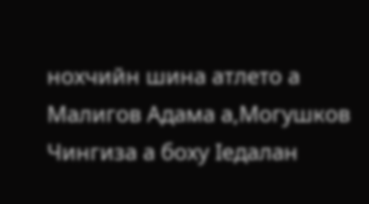нохчийн шина атлето а Малигов Адама а,Могушков Чингиза а боху Iедалан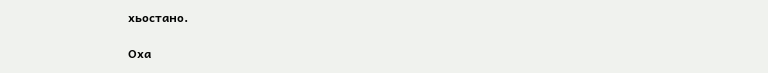хьостано.

Оха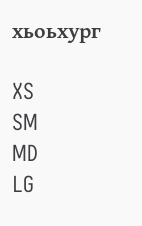хьоьхург

XS
SM
MD
LG